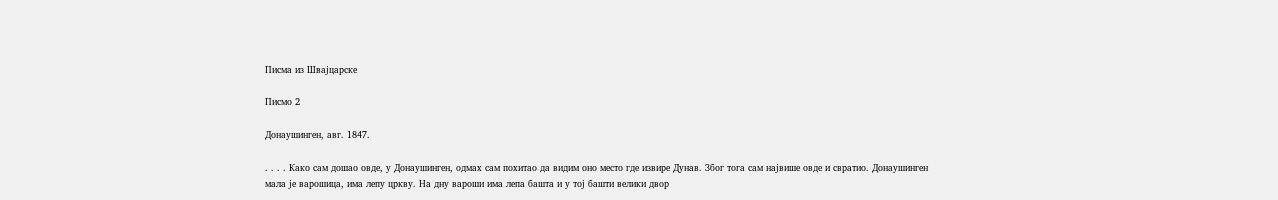Писма из Швајцарске

Писмо 2

Донаушинген, авг. 1847.

. . . . Како сам дошао овде, у Донаушинген, одмах сам похитао да видим оно место где извире Дунав. Због тога сам највише овде и свратио. Донаушинген мала је варошица, има лепу цркву. На дну вароши има лепа башта и у тој башти велики двор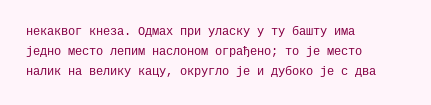некаквог кнеза. Одмах при уласку у ту башту има једно место лепим наслоном ограђено; то је место налик на велику кацу, округло је и дубоко је с два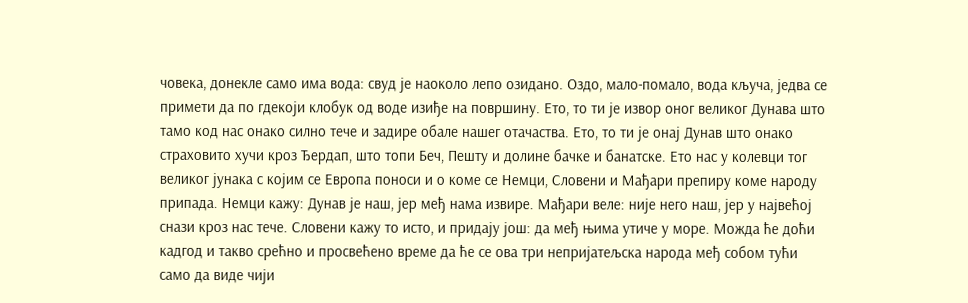човека, донекле само има вода: свуд је наоколо лепо озидано. Оздо, мало-помало, вода кључа, једва се примети да по гдекоји клобук од воде изиђе на површину. Ето, то ти је извор оног великог Дунава што тамо код нас онако силно тече и задире обале нашег отачаства. Ето, то ти је онај Дунав што онако страховито хучи кроз Ђердап, што топи Беч, Пешту и долине бачке и банатске. Ето нас у колевци тог великог јунака с којим се Европа поноси и о коме се Немци, Словени и Мађари препиру коме народу припада. Немци кажу: Дунав је наш, јер међ нама извире. Мађари веле: није него наш, јер у највећој снази кроз нас тече. Словени кажу то исто, и придају још: да међ њима утиче у море. Можда ће доћи кадгод и такво срећно и просвећено време да ће се ова три непријатељска народа међ собом тући само да виде чији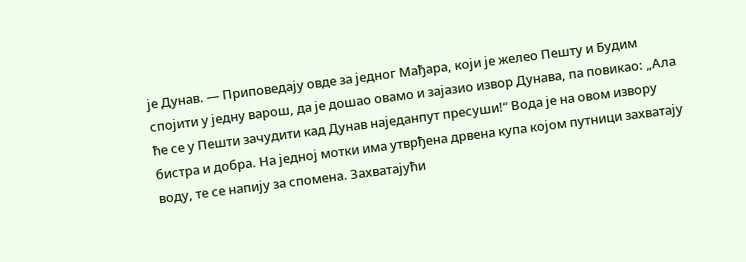је Дунав. — Приповедају овде за једног Мађара, који је желео Пешту и Будим спојити у једну варош, да је дошао овамо и зајазио извор Дунава, па повикао: „Ала ће се у Пешти зачудити кад Дунав наједанпут пресуши!“ Вода је на овом извору бистра и добра. На једној мотки има утврђена дрвена купа којом путници захватају воду, те се напију за спомена. Захватајући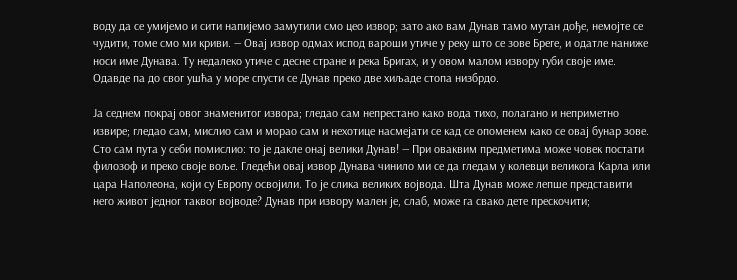воду да се умијемо и сити напијемо замутили смо цео извор; зато ако вам Дунав тамо мутан дође, немојте се чудити, томе смо ми криви. — Овај извор одмах испод вароши утиче у реку што се зове Бреге, и одатле наниже носи име Дунава. Ту недалеко утиче с десне стране и река Бригах, и у овом малом извору губи своје име. Одавде па до свог ушћа у море спусти се Дунав преко две хиљаде стопа низбрдо.

Ја седнем покрај овог знаменитог извора; гледао сам непрестано како вода тихо, полагано и неприметно извире; гледао сам, мислио сам и морао сам и нехотице насмејати се кад се опоменем како се овај бунар зове. Сто сам пута у себи помислио: то је дакле онај велики Дунав! — При оваквим предметима може човек постати филозоф и преко своје воље. Гледећи овај извор Дунава чинило ми се да гледам у колевци великога Карла или цара Наполеона, који су Европу освојили. То је слика великих војвода. Шта Дунав може лепше представити него живот једног таквог војводе? Дунав при извору мален је, слаб, може га свако дете прескочити;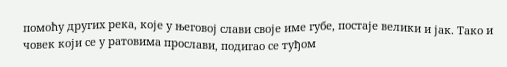помоћу других река, које у његовој слави своје име губе, постаје велики и јак. Тако и човек који се у ратовима прослави, подигао се туђом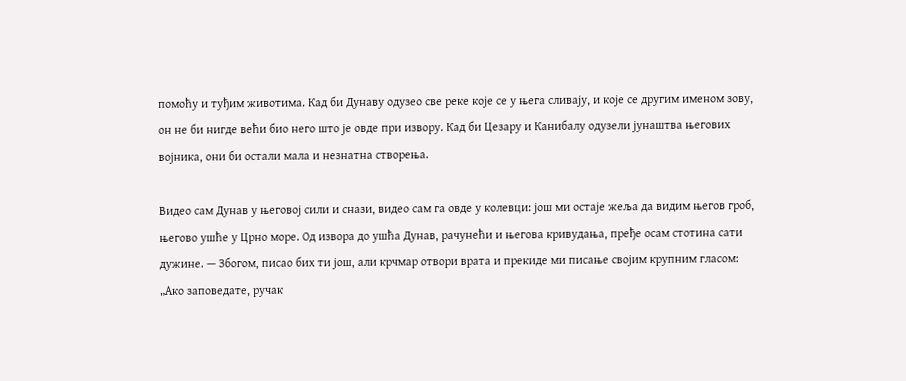помоћу и туђим животима. Кад би Дунаву одузео све реке које се у њега сливају, и које се другим именом зову, он не би нигде већи био него што је овде при извору. Кад би Цезару и Канибалу одузели јунаштва његових војника, они би остали мала и незнатна створења.

Видео сам Дунав у његовој сили и снази, видео сам га овде у колевци: још ми остаје жеља да видим његов гроб, његово ушће у Црно море. Од извора до ушћа Дунав, рачунећи и његова кривудања, пређе осам стотина сати дужине. — Збогом, писао бих ти још, али крчмар отвори врата и прекиде ми писање својим крупним гласом: „Ако заповедате, ручак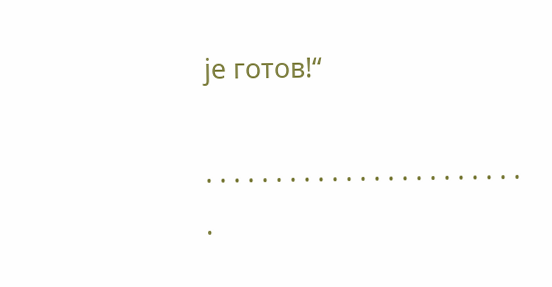је готов!“

. . . . . . . . . . . . . . . . . . . . . . . .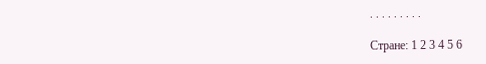. . . . . . . . .

Стране: 1 2 3 4 5 6